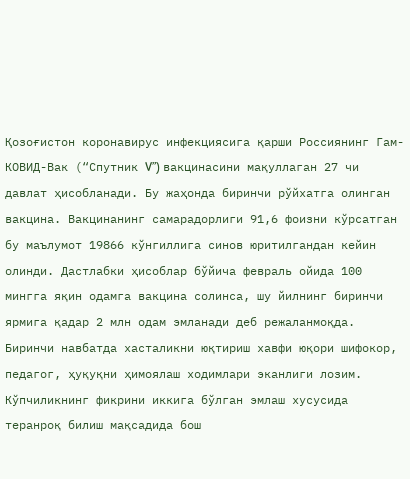Қозоғистон коронавирус инфекциясига қарши Россиянинг Гам-КОВИД-Вак (“Спутник V”) вакцинасини мақуллаган 27 чи давлат ҳисобланади. Бу жаҳонда биринчи рўйхатга олинган вакцина. Вакцинанинг самарадорлиги 91,6 фоизни кўрсатган бу маълумот 19866 кўнгиллига синов юритилгандан кейин олинди. Дастлабки ҳисоблар бўйича февраль ойида 100 мингга яқин одамга вакцина солинса, шу йилнинг биринчи ярмига қадар 2 млн одам эмланади деб режаланмоқда. Биринчи навбатда хасталикни юқтириш хавфи юқори шифокор, педагог, ҳуқуқни ҳимоялаш ходимлари эканлиги лозим. Кўпчиликнинг фикрини иккига бўлган эмлаш хусусида теранроқ билиш мақсадида бош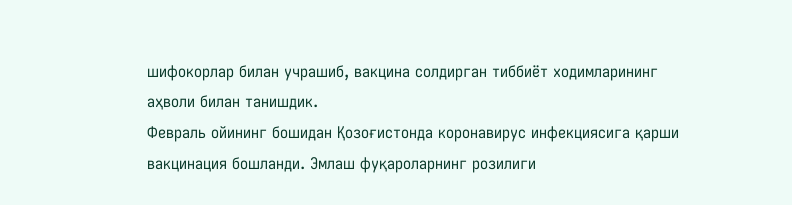шифокорлар билан учрашиб, вакцина солдирган тиббиёт ходимларининг аҳволи билан танишдик.
Февраль ойининг бошидан Қозоғистонда коронавирус инфекциясига қарши вакцинация бошланди. Эмлаш фуқароларнинг розилиги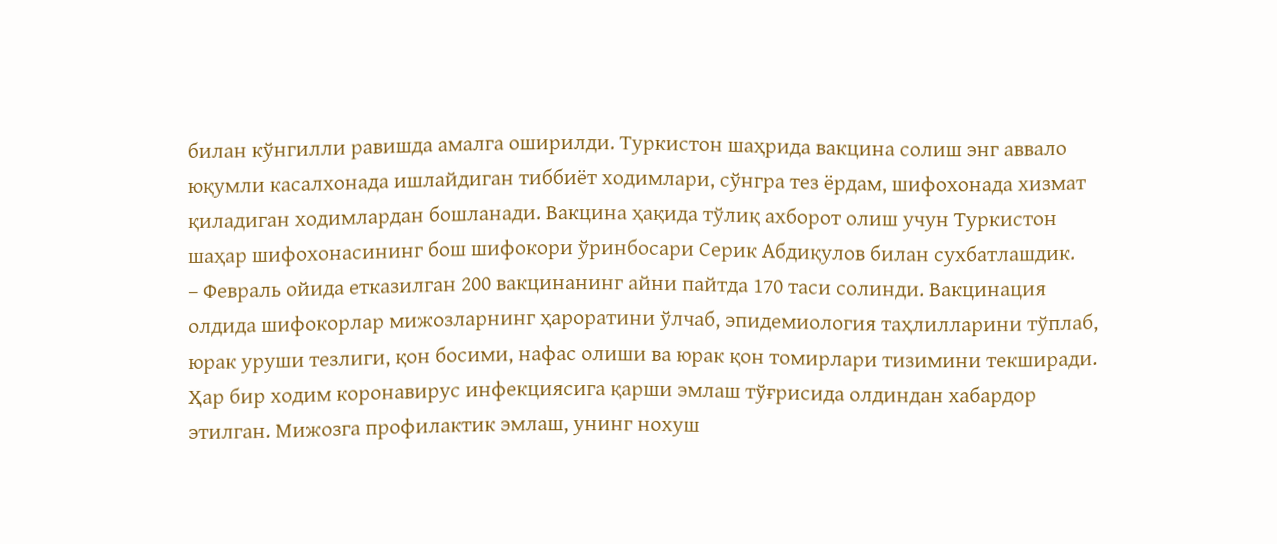билан кўнгилли равишда амалга оширилди. Туркистон шаҳрида вакцина солиш энг аввало юқумли касалхонада ишлайдиган тиббиёт ходимлари, сўнгра тез ёрдам, шифохонада хизмат қиладиган ходимлардан бошланади. Вакцина ҳақида тўлиқ ахборот олиш учун Туркистон шаҳар шифохонасининг бош шифокори ўринбосари Серик Абдиқулов билан сухбатлашдик.
– Февраль ойида етказилган 200 вакцинанинг айни пайтда 170 таси солинди. Вакцинация олдида шифокорлар мижозларнинг ҳароратини ўлчаб, эпидемиология таҳлилларини тўплаб, юрак уруши тезлиги, қон босими, нафас олиши ва юрак қон томирлари тизимини текширади. Ҳар бир ходим коронавирус инфекциясига қарши эмлаш тўғрисида олдиндан хабардор этилган. Мижозга профилактик эмлаш, унинг нохуш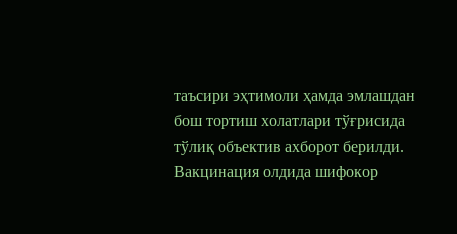таъсири эҳтимоли ҳамда эмлашдан бош тортиш холатлари тўғрисида тўлиқ объектив ахборот берилди. Вакцинация олдида шифокор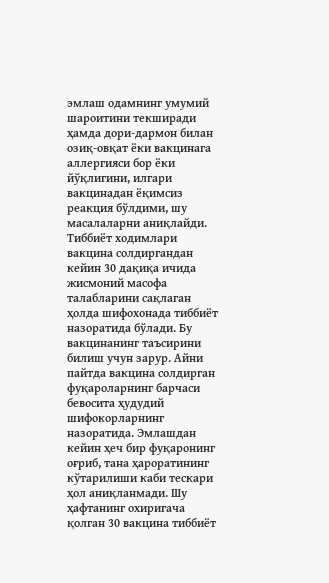эмлаш одамнинг умумий шароитини текширади ҳамда дори-дармон билан озиқ-овқат ёки вакцинага аллергияси бор ёки йўқлигини, илгари вакцинадан ёқимсиз реакция бўлдими, шу масалаларни аниқлайди. Тиббиёт ходимлари вакцина солдиргандан кейин 30 дақиқа ичида жисмоний масофа талабларини сақлаган ҳолда шифохонада тиббиёт назоратида бўлади. Бу вакцинанинг таъсирини билиш учун зарур. Айни пайтда вакцина солдирган фуқароларнинг барчаси бевосита ҳудудий шифокорларнинг назоратида. Эмлашдан кейин ҳеч бир фуқаронинг оғриб, тана ҳароратининг кўтарилиши каби тескари ҳол аниқланмади. Шу ҳафтанинг охиригача қолган 30 вакцина тиббиёт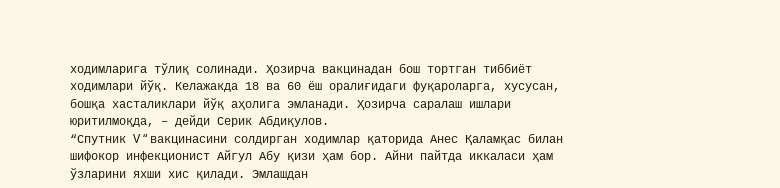ходимларига тўлиқ солинади. Ҳозирча вакцинадан бош тортган тиббиёт ходимлари йўқ. Келажакда 18 ва 60 ёш оралиғидаги фуқароларга, хусусан, бошқа хасталиклари йўқ аҳолига эмланади. Ҳозирча саралаш ишлари юритилмоқда, – дейди Серик Абдиқулов.
“Спутник V “ вакцинасини солдирган ходимлар қаторида Анес Қаламқас билан шифокор инфекционист Айгул Абу қизи ҳам бор. Айни пайтда иккаласи ҳам ўзларини яхши хис қилади. Эмлашдан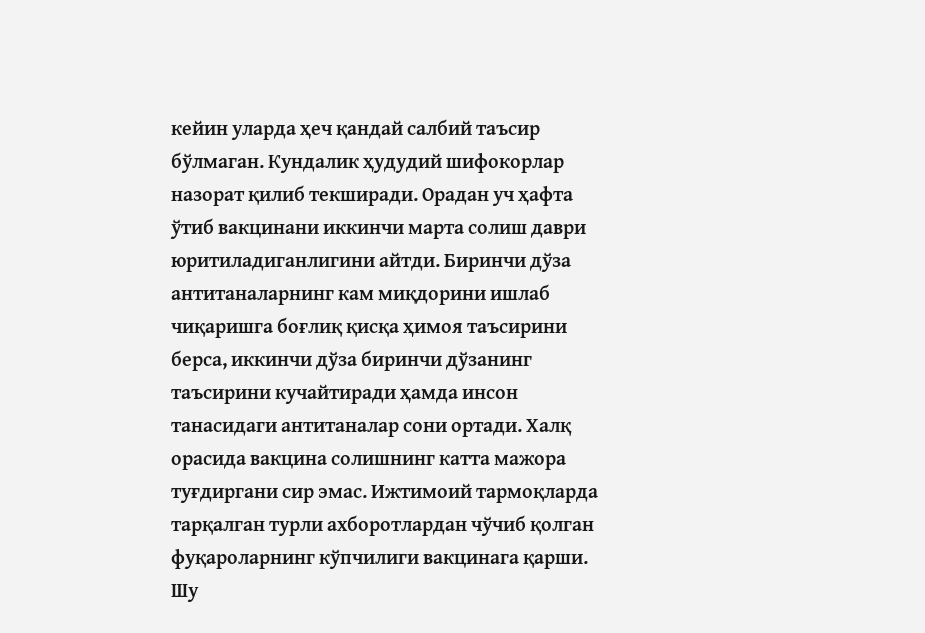кейин уларда ҳеч қандай салбий таъсир бўлмаган. Кундалик ҳудудий шифокорлар назорат қилиб текширади. Орадан уч ҳафта ўтиб вакцинани иккинчи марта солиш даври юритиладиганлигини айтди. Биринчи дўза антитаналарнинг кам миқдорини ишлаб чиқаришга боғлиқ қисқа ҳимоя таъсирини берса, иккинчи дўза биринчи дўзанинг таъсирини кучайтиради ҳамда инсон танасидаги антитаналар сони ортади. Халқ орасида вакцина солишнинг катта мажора туғдиргани сир эмас. Ижтимоий тармоқларда тарқалган турли ахборотлардан чўчиб қолган фуқароларнинг кўпчилиги вакцинага қарши. Шу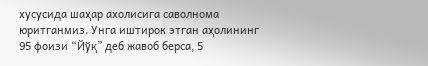хусусида шаҳар ахолисига саволнома юритганмиз. Унга иштирок этган аҳолининг 95 фоизи “Йўқ” деб жавоб берса, 5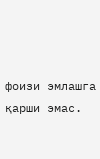фоизи эмлашга қарши эмас.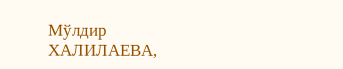Мўлдир ХАЛИЛАЕВА,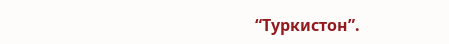“Туркистон”.